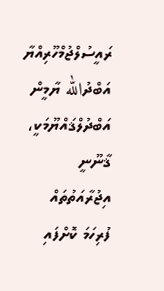ރައީސުލްޖުމްހޫރިއްޔާ އަބްދުالله ޔާމީން އަބްދުލްޤައްޔޫމަކީ، ޤާނޫނީ އިޖުރާއަތުތައް ފުރިހަމަ ކޮށްފައި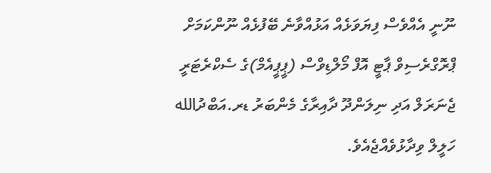ނޫނީ އެއްވެސް ފިޔަވަޅެއް އަޅުއްވާނެ ބޭފުޅެއް ނޫންކަމަށް ޕްރޮގްރެސިވް ޕާޓީ އޮފް މޯލްޑިވްސް (ޕީޕީއެމް)ގެ ސެކްރެޓަރީ ޖެނަރަލް އަދި ނިލަންދޫ ދާއިރާގެ މެންބަރު ޑރ.އަބްދުالله ހަލީލް ވިދާޅުވެއްޖެއެވެ.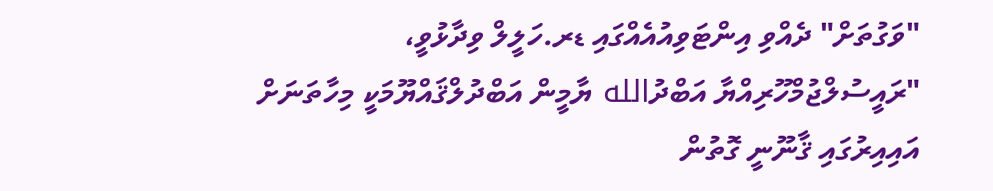"ވަގުތަށް" ދެއްވި އިންޓަވިއުއެއްގައި ޑރ.ހަލީލް ވިދާޅުވީ، "ރައީސުލްޖުމްހޫރިއްޔާ އަބްދުالله ޔާމީން އަބްދުލްޤައްޔޫމަކީ މިހާތަނަށް އައިއިރުގައި ޤާނޫނީ ގޮތުން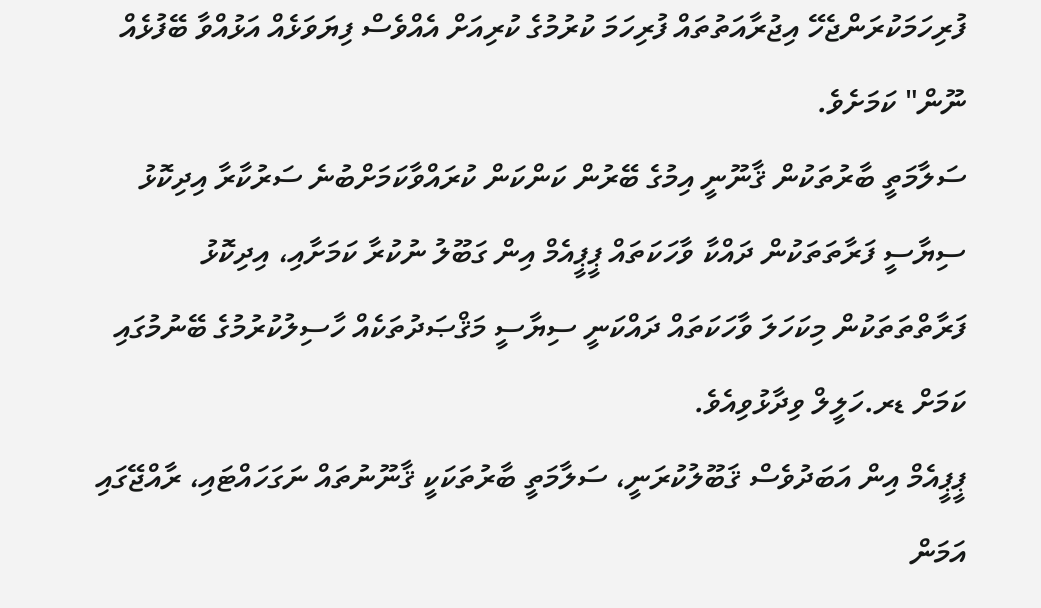ފުރިހަމަކުރަންޖެހޭ އިޖުރާއަތުތައް ފުރިހަމަ ކުރުމުގެ ކުރިއަށް އެއްވެސް ފިޔަވަޅެއް އަޅުއްވާ ބޭފުޅެއް ނޫން" ކަމަށެވެ.
ސަލާމަތީ ބާރުތަކުން ޤާނޫނީ އިމުގެ ބޭރުން ކަންކަން ކުރައްވާކަމަށްބުނެ ސަރުކާރާ އިދިކޮޅު ސިޔާސީ ފަރާތަތަކުން ދައްކާ ވާހަކަތައް ޕީޕީއެމް އިން ގަބޫލު ނުކުރާ ކަމަށާއި، އިދިކޮޅު ފަރާތްތަތަކުން މިކަހަލަ ވާހަކަތައް ދައްކަނީ ސިޔާސީ މަޤްޞަދުތަކެއް ހާސިލުކުރުމުގެ ބޭނުމުގައި ކަމަށް ޑރ.ހަލީލް ވިދާޅުވިއެވެ.
ޕީޕީއެމް އިން އަބަދުވެސް ޤަބޫލުކުރަނީ، ސަލާމަތީ ބާރުތަކަކީ ޤާނޫނުތައް ނަގަހައްޓައި، ރާއްޖޭގައި އަމަން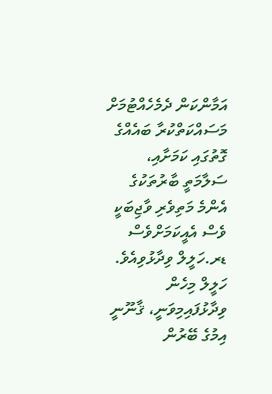އަމާންކަން ދެމެހެއްޓުމަށް މަސައްކަތްކުރާ ބައެއްގެ ގޮތުގައި ކަމަށާއި، ސަލާމަތީ ބާރުތަކުގެ އެންމެ މަތިވެރި ވާޖިބަކީ ވެސް އެއީކަމަށްވެސް ޑރ.ހަލީލް ވިދާޅުވިއެވެ.
ހަލީލް މިހެން ވިދާޅުފައިމިވަނީ، ޤާނޫނީ އިމުގެ ބޭރުން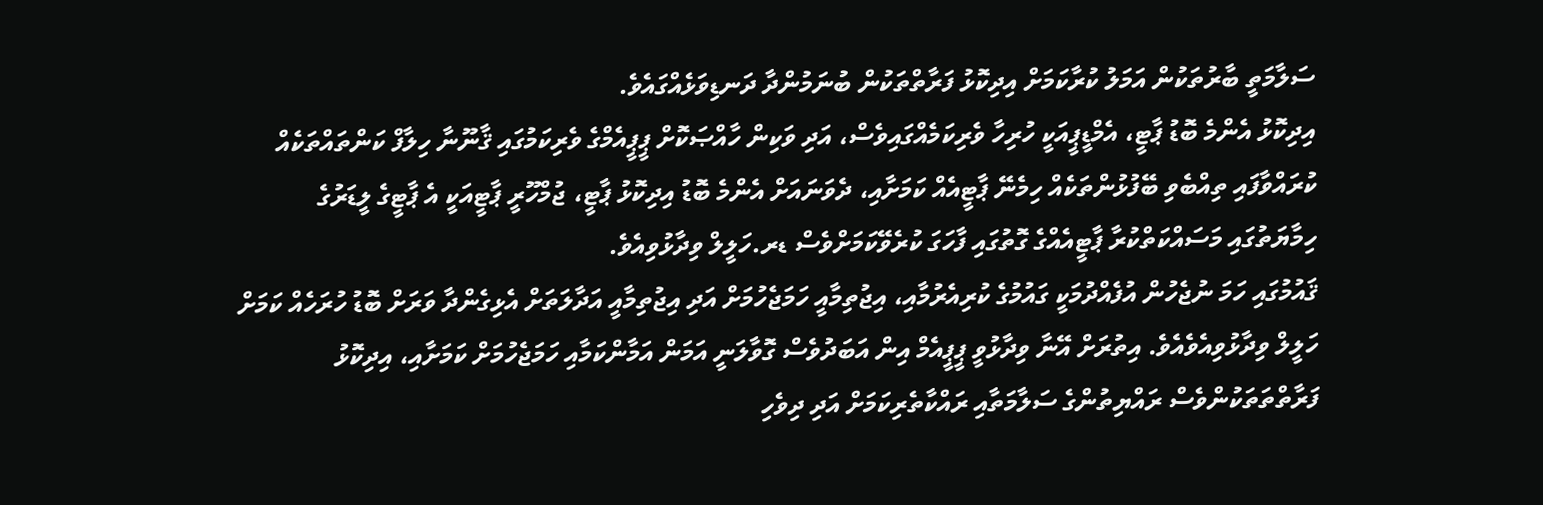ސަލާމަތީ ބާރުތަކުން އަމަލު ކުރާކަމަށް އިދިކޮޅު ފަރާތްތަކުން ބުނަމުންދާ ދަނޑިވަޅެއްގައެވެ.
އިދިކޮޅު އެންމެ ބޮޑު ޕާޓީ، އެމްޑީޕީއަކީ ހުރިހާ ވެރިކަމެއްގައިވެސް، އަދި ވަކިން ހާއްޞަކޮށް ޕީޕީއެމްގެ ވެރިކަމުގައި ޤާނޫނާ ހިލާފް ކަންތައްތަކެއް ކުރައްވާފައި ތިއްބެވި ބޭފުޅުންތަކެއް ހިމެނޭ ޕާޓީއެއް ކަމަށާއި، ދެވަނައަށް އެންމެ ބޮޑު އިދިކޮޅު ޕާޓީ، ޖުމްހޫރީ ޕާޓީއަކީ އެ ޕާޓީގެ ލީޑަރުގެ ހިމާޔަތުގައި މަސައްކަތްކުރާ ޕާޓީއެއްގެ ގޮތުގައި ފާހަގަ ކުރެވޭކަމަށްވެސް ޑރ.ހަލީލް ވިދާޅުވިއެވެ.
ޤައުމުގައި ހަމަ ނުޖެހުން އުފެއްދުމަކީ ގައުމުގެ ކުރިއެރުމާއި، އިޖުތިމާއީ ހަމަޖެހުމަށް އަދި އިޖުތިމާއީ އަދާލަތަށް އެޅިގެންދާ ވަރަށް ބޮޑު ހުރަހެއް ކަމަށް ހަލީލް ވިދާޅުވިއެވެއެވެ. އިތުރަށް އޭނާ ވިދާޅުވީ ޕީޕީއެމް އިން އަބަދުވެސް ގޮވާލަނީ އަމަން އަމާންކަމާއި ހަމަޖެހުމަށް ކަމަށާއި، އިދިކޮޅު ފަރާތްތަތަކުންވެސް ރައްޔިތުންގެ ސަލާމަތާއި ރައްކާތެރިކަމަށް އަދި ދިވެހި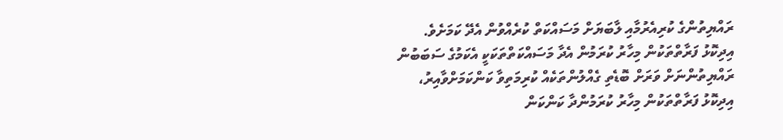ރައްޔިތުންގެ ކުރިއެރުމާއި ލާބަޔަށް މަސައްކަތް ކުރެއްވުން އެދޭ ކަމަށެވެ.
އިދިކޮޅު ފަރާތްތަކުން މިހާރު ކުރަމުން އެދާ މަސައްކަތްތަކަކީ އެކަމުގެ ސަބަބުން ރައްޔިތުންނަށް ވަރަށް ބޮޑެތި ގެއްލުންތަކެއް ކުރިމަތިވާ ކަންކަމަށްވާއިރު، އިދިކޮޅު ފަރާތްތަކުން މިހާރު ކުރަމުންދާ ކަންކަން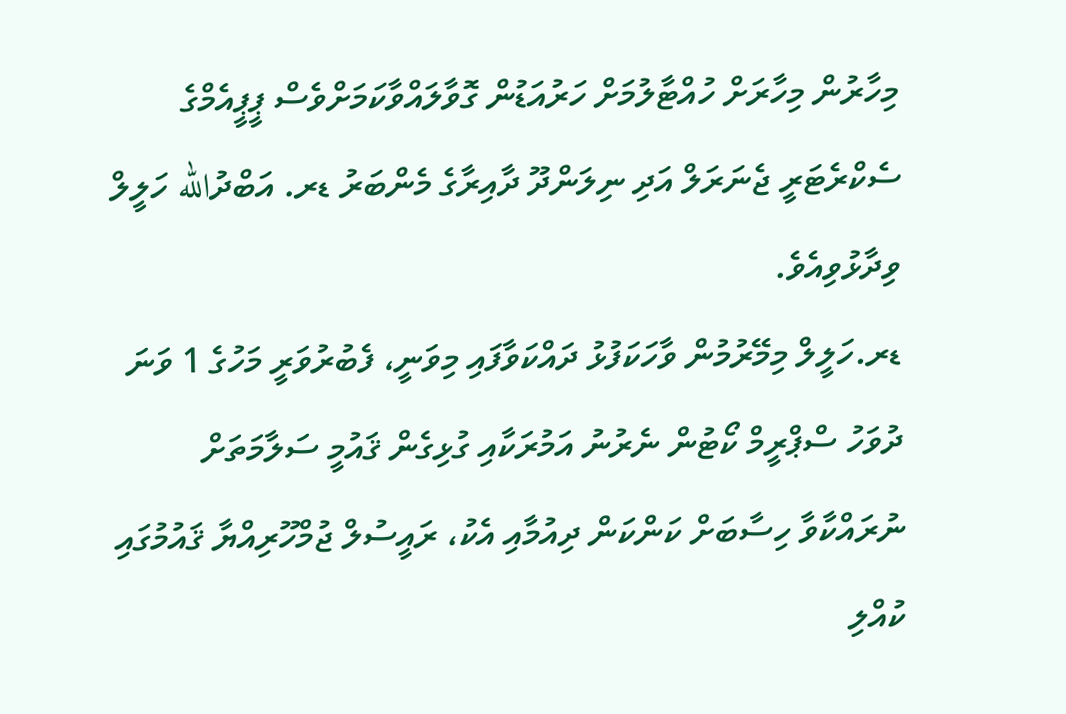މިހާރުން މިހާރަށް ހުއްޓާލުމަށް ހަރުއަޑުން ގޮވާލައްވާކަމަށްވެސް ޕީޕީއެމްގެ ސެކްރެޓަރީ ޖެނަރަލް އަދި ނިލަންދޫ ދާއިރާގެ މެންބަރު ޑރ. އަބްދުالله ހަލީލް ވިދާޅުވިއެވެ.
ޑރ.ހަލީލް މިމޭރުމުން ވާހަކަފުޅު ދައްކަވާފައި މިވަނީ، ފެބުރުވަރީ މަހުގެ 1 ވަނަ ދުވަހު ސްޕްރީމް ކޯޓުން ނެރުނު އަމުރަކާއި ގުޅިގެން ޤައުމީ ސަލާމަތަށް ނުރައްކާވާ ހިސާބަށް ކަންކަން ދިއުމާއި އެކު، ރައީސުލް ޖުމްހޫރިއްޔާ ޤައުމުގައި ކުއްލި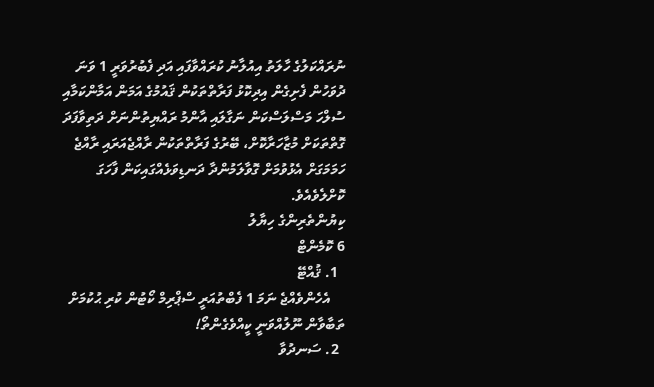ނުރައްކަލުގެ ހާލަތު އިއުލާނު ކުރައްވާފައި އަދި ފެބުރުވަރީ 1 ވަނަ ދުވަހުން ފެށިގެން އިދިކޮޅު ފަރާތްތަކުން ޤައުމުގެ އަމަން އަމާންކަމާއި ސުލްހަ މަސްލަސްކަން ނަގާލައި އާންމު ރައްޔިތުންނަށް ދަތިވާފަދަ ގޮތްތަކަށް މުޒާހަރާކޮށް، ބޭރުގެ ފަރާތްތަކުން ރާއްޖެއަރައި ރާއްޖެ ހަމަމަގަށް އެޅުވުމަށް ގޮވާލަމުންދާ ދަނޑިވަޅެއްގައިކަން ފާހަގަ ކޮށްލެވެއެވެ.
ކިޔުންތެރިންގެ ހިޔާލު
6 ކޮމެންޓް
  1. ޤުއްޓޭ
    އެހެންވެއްޖެ ނަމަ 1 ފެބްތުއަރީ ސްޕްރިމް ކޯޓުން ކުރި ޙުކުމަށް ތަބާވާން ނޫލުއްވަނީ ކީއްވެގެންތޯ!
  2. ސަނދުވާ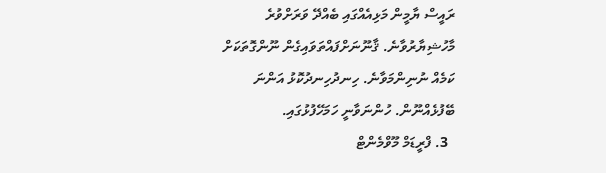ރައީސް ޔާމީން މަޅިއެއްގައި ބެއްދޭ ވަރަށްވުރެ މާހުޝިޔާރުވާނެ. ޤާނޫނަށްފައްތަވައިގެން ނޫންގޮތަކަށް ކަމެއް ނުނިންމަވާނެ. ހިނދުހިނދުކޮޅު އަންނަ ބޭފުޅެއްނޫން. ހުންނަވާނީ ހަމަހޭފުޅުގައި.
  3. ފްރީޑަމް މޫވްމެންޓް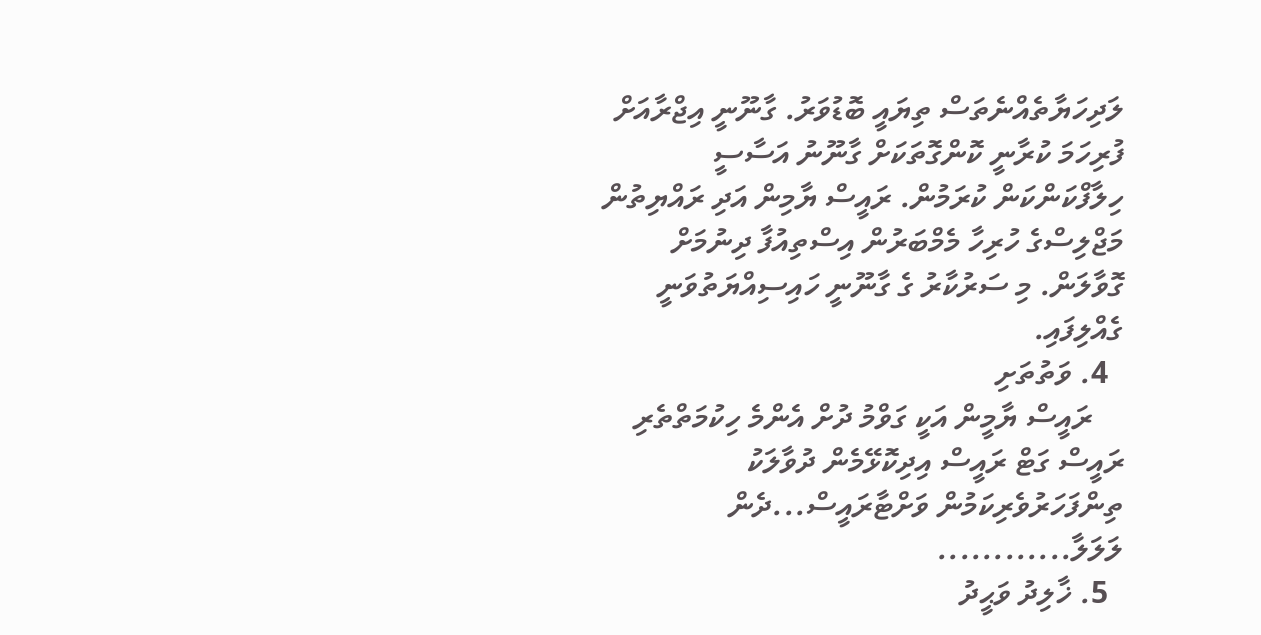ލަދިހަޔާތެއްނެތަސް ތިޔައީ ބޮޑުވަރު. ގާނޫނީ އިޖްރާއަށް ފުރިހަމަ ކުރާނީ ކޮންގޮތަކަށް ގާނޫނު އަސާސީ ހިލާފްކަންކަން ކުރަމުން. ރައީސް ޔާމިން އަދި ރައްޔިތުން މަޖްލިސްގެ ހުރިހާ މެމްބަރުން އިސްތިއުފާ ދިނުމަށް ގޮވާލަން. މި ސަރުކާރު ގެ ގާނޫނީ ހައިސިއްޔަތުވަނީ ގެއްލިފައި.
  4. ވަތުތަށި
    ރައީސް ޔާމީން އަކީ ގަވްމު ދުށް އެންމެ ހިކުމަތްތެރި ރައީސް ގަޓް ރައީސް އިދިކޮޅޭމެން ދުވާލަކު ތިންފަހަރުވެރިކަމުން ވަށްޓާރައީސް...ދެން ލަލަލާ............
  5. ޚާލިދު ވަޙީދު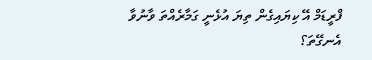ފްރީޑަމް އޭ ކިޔައިގެން ތިޔަ އުޅެނީ ގަމާރެއްތަ ވާނުވާ އެނގޭތަ؟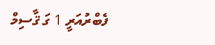ފެބްރުއަރީ 1 ގަ ޤާސިމް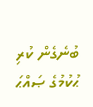ބުނެގެން ކުރި ޙުކުމުގެ ޞައްޙަ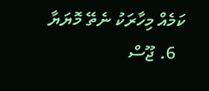ކަމެއް މިހާރަކު ނެތޭ މޮޔަޔާ
  6. ޖޫސް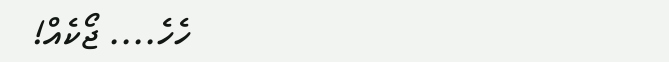ހެހެ.... ޖޯކެއް!